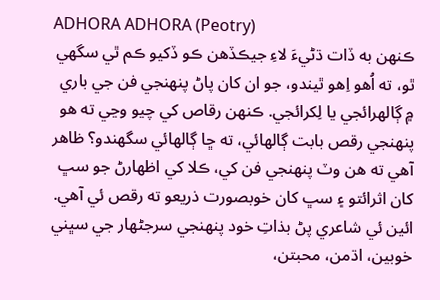ADHORA ADHORA (Peotry)
ڪنهن به ڏات ڌڻيءَ لاءِ جيڪڏهن ڪو ڏکيو ڪم ٿي سگهي ٿو، ته اُهو اِهو ٿيندو، جو ان کان پاڻ پنهنجي فن جي باري ۾ ڳالهرائجي يا لِکرائجي. ڪنهن رقاص کي چيو وڃي ته هو پنهنجي رقص بابت ڳالهائي، ته ڇا ڳالهائي سگهندو؟ ظاهر آهي ته هن وٽ پنهنجي فن کي، ڪلا کي اظهارڻ جو سڀ کان اثرائتو ۽ سڀ کان خوبصورت ذريعو ته رقص ئي آهي. ائين ئي شاعري پڻ بذاتِ خود پنهنجي سرجڻهار جي سڀني خوبين، اڌمن، محبتن،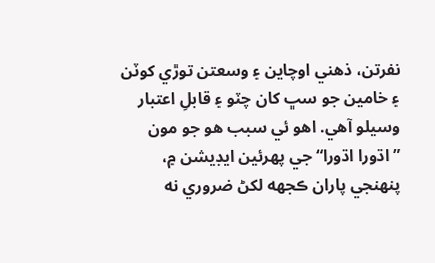نفرتن، ذهني اوچاين ۽ وسعتن توڙي کوٽن ۽ خامين جو سڀ کان چٽو ۽ قابلِ اعتبار وسيلو آهي. اهو ئي سبب هو جو مون ”اڌورا اڌورا“ جي پهرئين ايڊيشن ۾، پنهنجي پاران ڪجهه لکڻ ضروري نه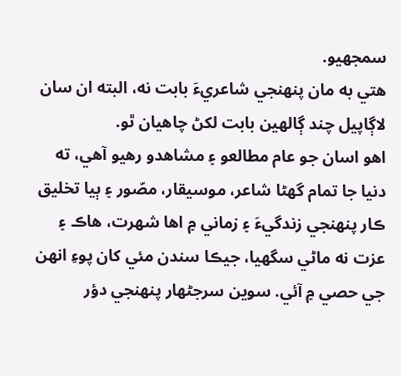سمجهيو.
هتي به مان پنهنجي شاعريءَ بابت نه، البته ان سان لاڳاپيل چند ڳالهين بابت لکڻ چاهيان ٿو.
اهو اسان جو عام مطالعو ۽ مشاهدو رهيو آهي، ته دنيا جا تمام گهڻا شاعر، موسيقار، مصّور ۽ ٻيا تخليق ڪار پنهنجي زندگيءَ ۽ زماني ۾ اها شهرت، هاڪ ۽ عزت نه ماڻي سگهيا، جيڪا سندن مئي کان پوءِ انهن جي حصي ۾ آئي. سوين سرجڻهار پنهنجي دؤر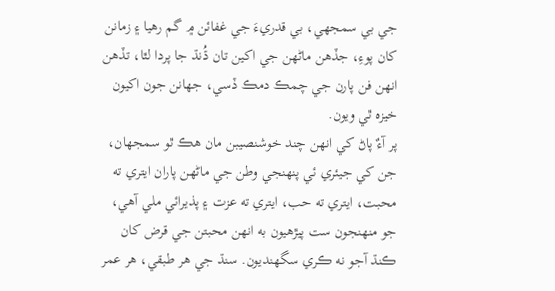جي بي سمجهي، بي قدريءَ جي غفائن ۾ گم رهيا ۽ زمانن کان پوءِ، جڏهن ماڻهن جي اکين تان ڌُنڌ جا پردا لٿا، تڏهن انهن فن پارن جي چمڪ دمڪ ڏسي، جھانن جون اکيون خيزه ٿي ويون.
پر آءٌ پاڻ کي انهن چند خوشنصيبن مان هڪ ٿو سمجهان، جن کي جيئري ئي پنهنجي وطن جي ماڻهن پاران ايتري ته محبت، ايتري ته حب، ايتري ته عزت ۽ پذيرائي ملي آهي، جو منهنجون ست پيڙهيون به انهن محبتن جي قرض کان ڪنڌ آجو نه ڪري سگهنديون. سنڌ جي هر طبقي، هر عمر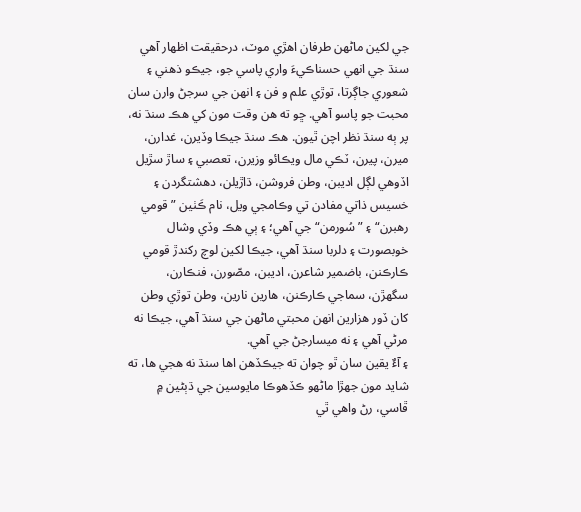جي لکين ماڻهن طرفان اهڙي موٽ، درحقيقت اظهار آهي سنڌ جي انهي حسناڪيءَ واري پاسي جو، جيڪو ذهني ۽ شعوري جاڳرتا، توڙي علم و فن ۽ انهن جي سرجڻ وارن سان محبت جو پاسو آهي. ڇو ته هن وقت مون کي هڪ سنڌ نه، پر ٻه سنڌ نظر اچن ٿيون. هڪ سنڌ جيڪا وڏيرن، غدارن، ميرن، پيرن، ٽڪي مال ويڪائو وزيرن، تعصبي ۽ ساڙ سڙيل اڏوهي لڳل اديبن، وطن فروشن، ڌاڙيلن، دهشتگردن ۽ خسيس ذاتي مفادن تي وڪامجي ويل، نام ڪَٺين ”قومي رهبرن“ ۽ ”سُورمن“ جي آهي؛ ۽ ٻي هڪ وڏي وشال خوبصورت ۽ دلربا سنڌ آهي، جيڪا لکين لوچ رکندڙ قومي ڪارڪنن، باضمير شاعرن، اديبن، مصّورن، فنڪارن، سگهڙن، سماجي ڪارڪنن، هارين نارين، وطن توڙي وطن کان ڏور هزارين انهن محبتي ماڻهن جي سنڌ آهي، جيڪا نه مرڻي آهي ۽ نه ميسارجڻ جي آهي.
۽ آءٌ يقين سان ٿو چوان ته جيڪڏهن اها سنڌ نه هجي ها، ته شايد مون جھڙا ماڻهو ڪڏهوڪا مايوسين جي ڌٻڻين ۾ ڦاسي، رڻ واهي ٿي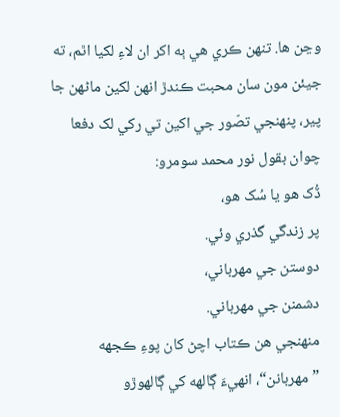وڃن ها. تنهن ڪري هي ٻه اکر ان لاءِ لکيا اٿم، ته جيئن مون سان محبت ڪندڙ انهن لکين ماڻهن جا پير، پنهنجي تصّور جي اکين تي رکي لک دفعا چوان بقول نور محمد سومرو:
ڏُک هو يا سُک هو،
پر زندگي گذري وئي.
دوستن جي مهرباني،
دشمنن جي مهرباني.
منهنجي هن ڪتاب اچڻ کان پوءِ ڪجهه ”مهربانن“، انهيءَ ڳالهه کي ڳالهوڙو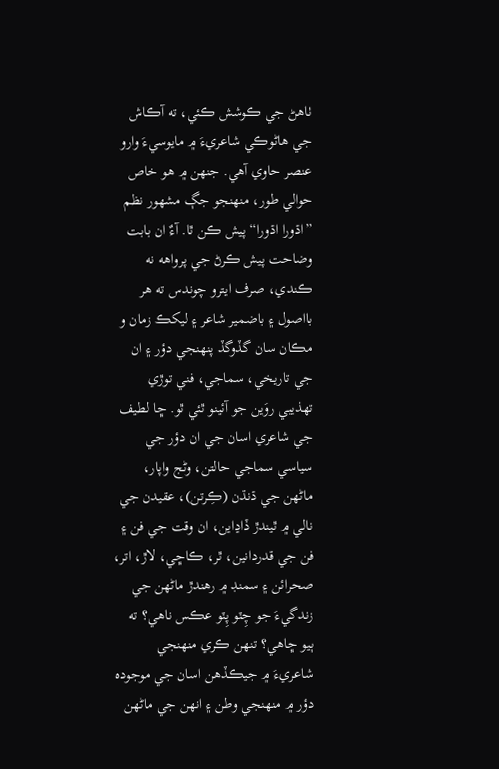ٺاهڻ جي ڪوشش ڪئي، ته آڪاش جي هاڻوڪي شاعريءَ ۾ مايوسيءَ وارو عنصر حاوي آهي. جنهن ۾ هو خاص حوالي طور، منهنجو جڳ مشهور نظم ”اڌورا اڌورا“ پيش ڪن ٿا. آءٌ ان بابت وضاحت پيش ڪرڻ جي پرواهه نه ڪندي، صرف ايترو چوندس ته هر بااصول ۽ باضمير شاعر ۽ ليکڪ زمان و مڪان سان گڏوگڏ پنهنجي دؤر ۽ ان جي تاريخي، سماجي، فني توڙي تهذيبي روَين جو آئينو ٿئي ٿو. ڇا لطيف جي شاعري اسان جي ان دؤر جي سياسي سماجي حالتن، وڻج واپار، ماڻهن جي ڌنڌن (ڪِرتن)، عقيدن جي نالي ۾ ٿيندڙ ڏاڍاين، ان وقت جي فن ۽ فن جي قدردانين، ٿر، ڪاڇي، لاڙ، اتر، صحرائن ۽ سمنڊ ۾ رهندڙ ماڻهن جي زندگيءَ جو چِٽو پِٽو عڪس ناهي؟ ته ٻيو ڇاهي؟ تنهن ڪري منهنجي شاعريءَ ۾ جيڪڏهن اسان جي موجوده دؤر ۾ منهنجي وطن ۽ انهن جي ماڻهن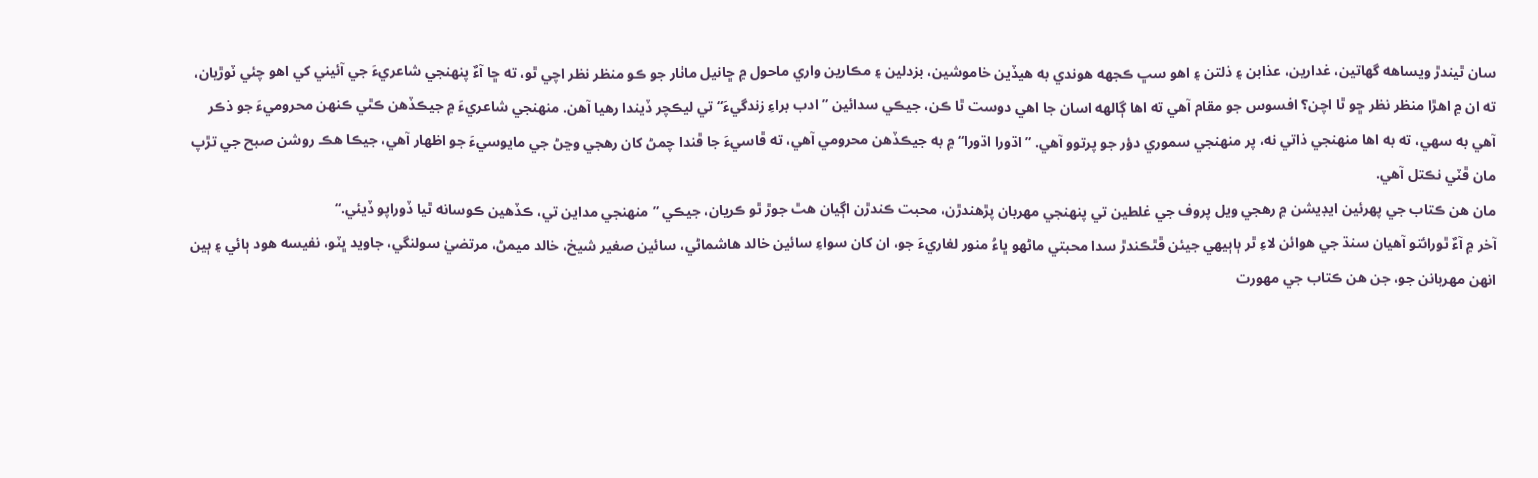سان ٿيندڙ ويساهه گهاتين، غدارين، عذابن ۽ ذلتن ۽ اهو سڀ ڪجهه هوندي به هيڏين خاموشين، بزدلين ۽ مڪارين واري ماحول ۾ ڇانيل ماٺار جو ڪو منظر نظر اچي ٿو، ته ڇا آءٌ پنهنجي شاعريءَ جي آئيني کي اهو چئي ٽوڙيان، ته ان ۾ اهڙا منظر نظر ڇو ٿا اچن؟ افسوس جو مقام آهي ته اها ڳالهه اسان جا اهي دوست ٿا ڪن، جيڪي سدائين ”ادب براءِ زندگيءَ“ تي ليڪچر ڏيندا رهيا آهن. منهنجي شاعريءَ ۾ جيڪڏهن ڪٿي ڪنهن محروميءَ جو ذڪر آهي به سهي، ته به اها منهنجي ذاتي نه، پر منهنجي سموري دؤر جو پرتوو آهي. ”اڌورا اڌورا“ ۾ به جيڪڏهن محرومي آهي، ته ڦاسيءَ جا ڦندا چمڻ کان رهجي وڃڻ جي مايوسيءَ جو اظهار آهي، جيڪا هڪ روشن صبح جي تڙپ مان ڦٽي نڪتل آهي.
مان هن ڪتاب جي پهرئين ايڊيشن ۾ رهجي ويل پروف جي غلطين تي پنهنجي مهربان پڙهندڙن، محبت ڪندڙن اڳيان هٿ جوڙ ٿو ڪريان، جيڪي ”منهنجي مداين تي، ڪڏهين ڪوسانه ٿيا ڏوراپو ڏيئي.“
آخر ۾ آءٌ ٿورائتو آهيان سنڌ جي هوائن لاءِ ٿر ٻاٻيهي جيئن ڦٿڪندڙ سدا محبتي ماڻهو ڀاءُ منور لغاريءَ جو، ان کان سواءِ سائين خالد هاشماڻي، سائين صغير شيخ، خالد ميمڻ، مرتضيٰ سولنگي، جاويد ڀٽو، نفيسه هود ٻائي ۽ ٻين انهن مهربانن جو، جن هن ڪتاب جي مهورت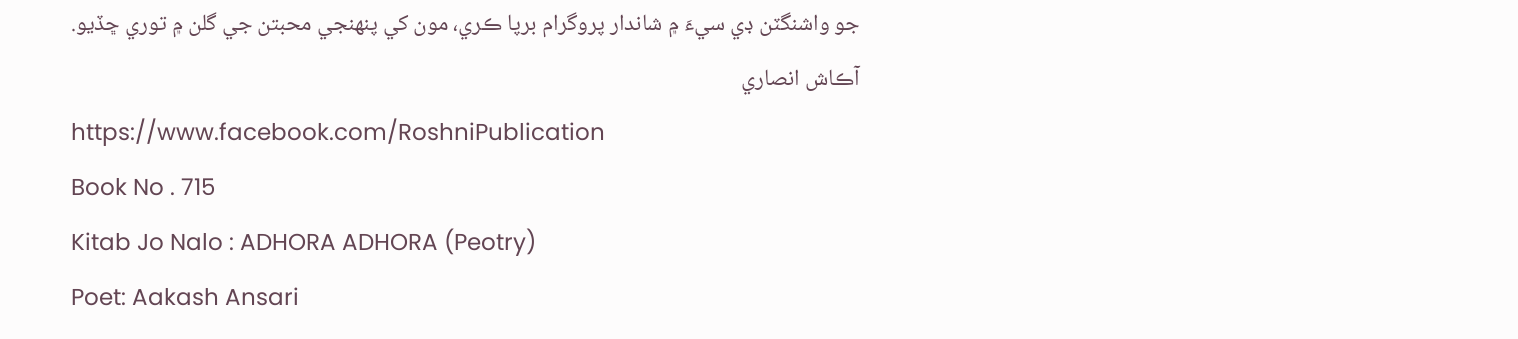جو واشنگٽن ڊي سيءَ ۾ شاندار پروگرام برپا ڪري، مون کي پنهنجي محبتن جي گلن ۾ توري ڇڏيو.
آڪاش انصاري
https://www.facebook.com/RoshniPublication
Book No . 715
Kitab Jo Nalo : ADHORA ADHORA (Peotry)
Poet: Aakash Ansari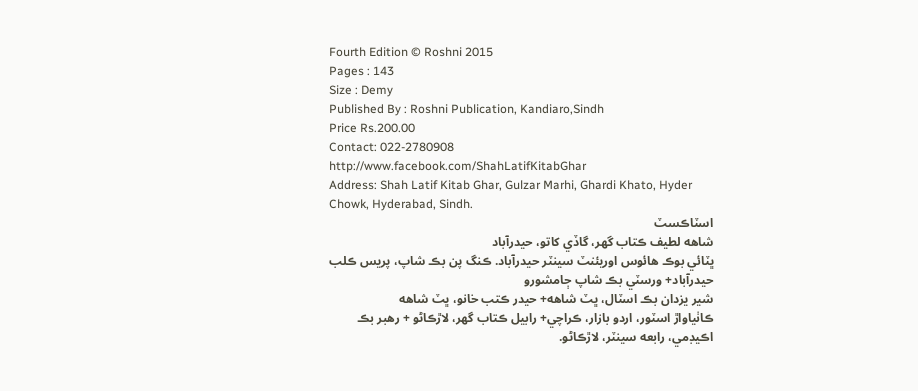Fourth Edition © Roshni 2015
Pages : 143
Size : Demy
Published By : Roshni Publication, Kandiaro,Sindh
Price Rs.200.00
Contact: 022-2780908
http://www.facebook.com/ShahLatifKitabGhar
Address: Shah Latif Kitab Ghar, Gulzar Marhi, Ghardi Khato, Hyder Chowk, Hyderabad, Sindh.
اسٽاڪسٽ
شاهه لطيف ڪتاب گهر، گاڏي کاتو، حيدرآباد
ڀٽائي بوڪ هائوس اوريئنٽ سينٽر حيدرآباد. ڪنگ پن بڪ شاپ، پريس ڪلب حيدرآباد+ ورسٽي بڪ شاپ ڄامشورو
شير يزدان بڪ اسٽال، ڀٽ شاهه+ حيدر ڪتب خانو، ڀٽ شاهه
ڪاٺياواڙ اسٽور، اردو بازار، ڪراچي+ رابيل ڪتاب گهر، لاڙڪاڻو + رهبر بڪ اڪيڊمي، رابعه سينٽر، لاڙڪاڻو.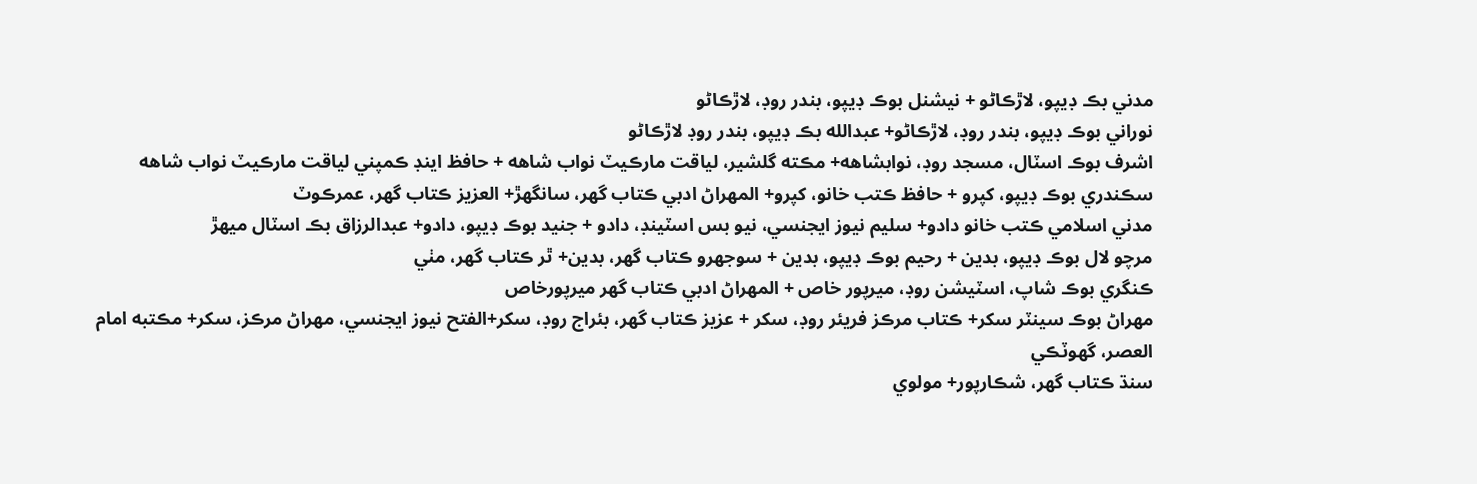مدني بڪ ڊيپو، لاڙڪاڻو + نيشنل بوڪ ڊيپو، بندر روڊ، لاڙڪاڻو
نوراني بوڪ ڊيپو، بندر روڊ، لاڙڪاڻو+ عبدالله بڪ ڊيپو، بندر روڊ لاڙڪاڻو
اشرف بوڪ اسٽال، مسجد روڊ، نوابشاهه+ مڪته گلشير، لياقت مارڪيٽ نواب شاهه + حافظ اينڊ ڪمپني لياقت مارڪيٽ نواب شاهه
سڪندري بوڪ ڊيپو، کپرو + حافظ ڪتب خانو، کپرو+ المهراڻ ادبي ڪتاب گهر، سانگهڙ+ العزيز ڪتاب گهر، عمرڪوٽ
مدني اسلامي ڪتب خانو دادو+ سليم نيوز ايجنسي، نيو بس اسٽينڊ، دادو + جنيد بوڪ ڊيپو، دادو+ عبدالرزاق بڪ اسٽال ميهڙ
مرچو لال بوڪ ڊيپو، بدين + رحيم بوڪ ڊيپو، بدين + سوجهرو ڪتاب گهر، بدين+ ٿر ڪتاب گهر، مٺي
ڪنگري بوڪ شاپ، اسٽيشن روڊ، ميرپور خاص + المهراڻ ادبي ڪتاب گهر ميرپورخاص
مهراڻ بوڪ سينٽر سکر+ ڪتاب مرڪز فريئر روڊ، سکر + عزيز ڪتاب گهر، بئراج روڊ، سکر+الفتح نيوز ايجنسي، مهراڻ مرڪز، سکر+ مڪتبه امام العصر، گهوٽڪي
سنڌ ڪتاب گهر، شڪارپور+ مولوي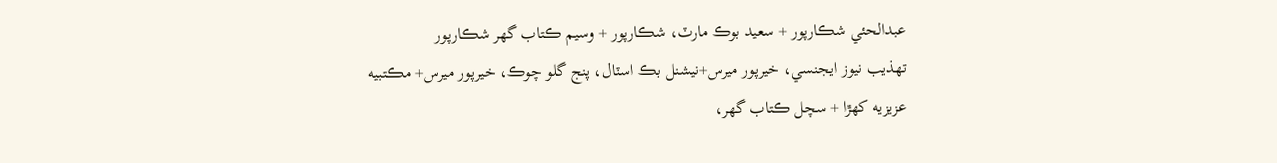عبدالحئي شڪارپور + سعيد بوڪ مارٽ، شڪارپور + وسيم ڪتاب گهر شڪارپور
تهذيب نيوز ايجنسي، خيرپور ميرس+نيشنل بڪ اسٽال، پنج گلو چوڪ، خيرپور ميرس+ مڪتبيه عزيزيه کهڙا + سچل ڪتاب گهر،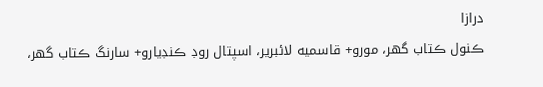درازا
ڪنول ڪتاب گهر، مورو+ قاسميه لائبرير، اسپتال روڊ ڪنڊيارو+ سارنگ ڪتاب گهر،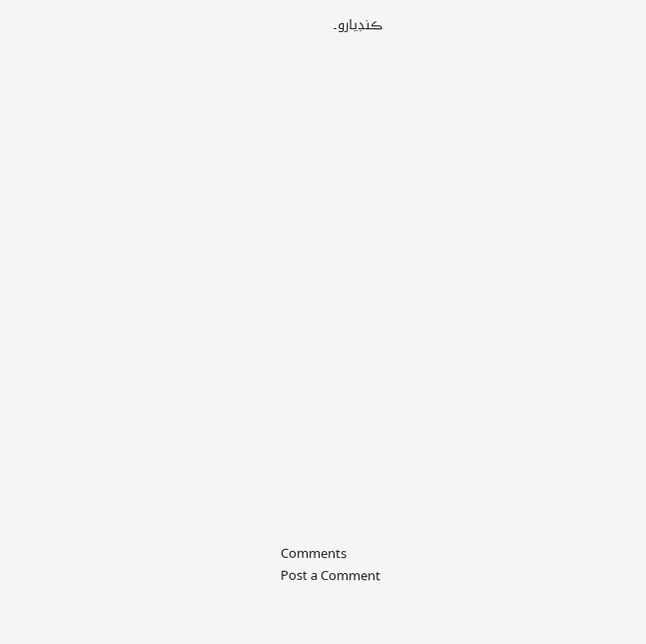ڪنڊيارو۔
























Comments
Post a Comment